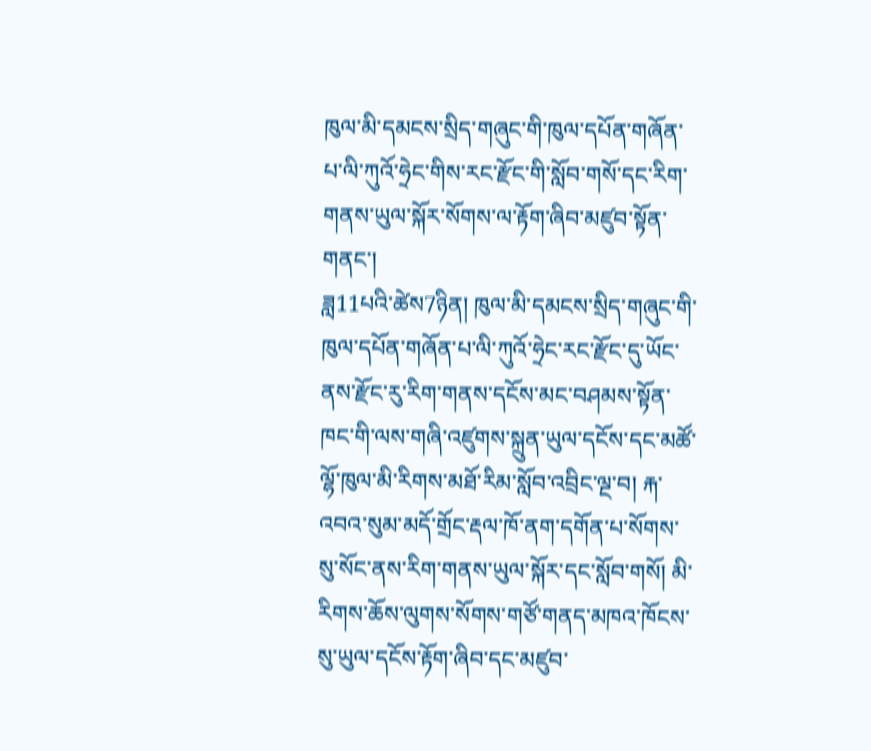ཁུལ་མི་དམངས་སྲིད་གཞུང་གི་ཁུལ་དཔོན་གཞོན་པ་ལི་ཀུའོ་ཧྲེང་གིས་རང་རྫོང་གི་སློབ་གསོ་དང་རིག་གནས་ཡུལ་སྐོར་སོགས་ལ་རྟོག་ཞིབ་མཛུབ་སྟོན་གནང་།
ཟླ11པའི་ཚེས7ཉིན། ཁུལ་མི་དམངས་སྲིད་གཞུང་གི་ཁུལ་དཔོན་གཞོན་པ་ལི་ཀུའོ་ཧྲེང་རང་རྫོང་དུ་ཡོང་ནས་རྫོང་རུ་རིག་གནས་དངོས་མང་བཤམས་སྟོན་ཁང་གི་ལས་གཞི་འཛུགས་སྐྲུན་ཡུལ་དངོས་དང་མཚོ་ལྷོ་ཁུལ་མི་རིགས་མཐོ་རིམ་སློབ་འབྲིང་ལྔ་བ། རྐ་འབའ་སུམ་མདོ་གྲོང་རྡལ་ཁོ་ནག་དགོན་པ་སོགས་སུ་སོང་ནས་རིག་གནས་ཡུལ་སྐོར་དང་སློབ་གསོ། མི་རིགས་ཆོས་ལུགས་སོགས་གཙོ་གནད་མཁའ་ཁོངས་སུ་ཡུལ་དངོས་རྟོག་ཞིབ་དང་མཛུབ་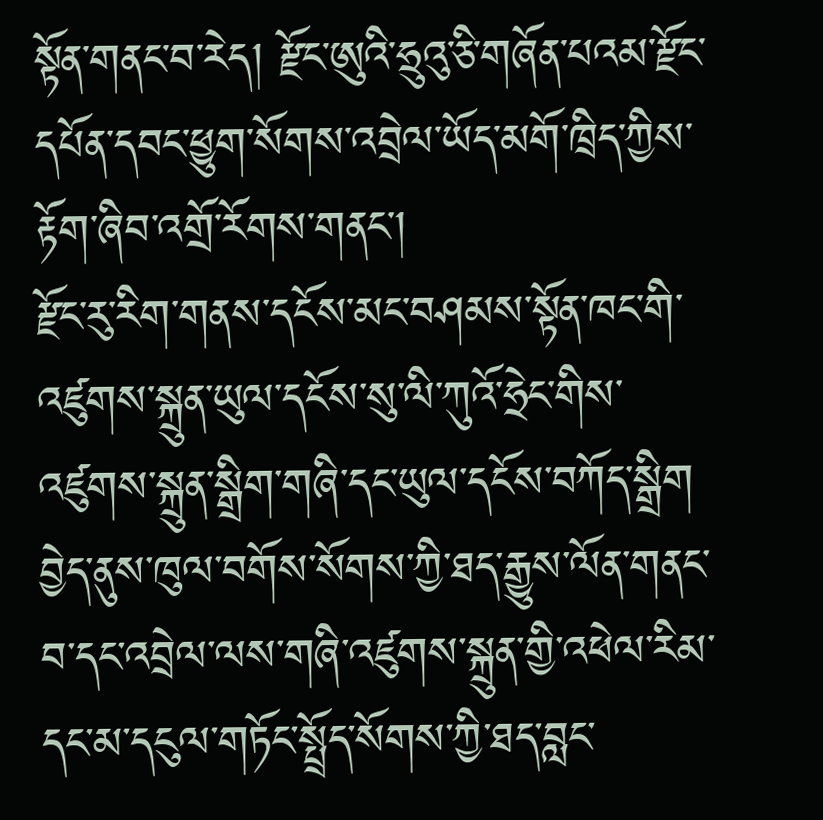སྟོན་གནང་བ་རེད། རྫོང་ཨུའི་ཧྲུའུ་ཅི་གཞོན་པའམ་རྫོང་དཔོན་དབང་ཕྱུག་སོགས་འབྲེལ་ཡོད་མགོ་ཁྲིད་ཀྱིས་རྟོག་ཞིབ་འགྲོ་རོགས་གནང་།
རྫོང་རུ་རིག་གནས་དངོས་མང་བཤམས་སྟོན་ཁང་གི་འཛུགས་སྐྲུན་ཡུལ་དངོས་སུ་ལི་ཀུའོ་ཧྲེང་གིས་འཛུགས་སྐྲུན་སྒྲིག་གཞི་དང་ཡུལ་དངོས་བཀོད་སྒྲིག བྱེད་ནུས་ཁུལ་བགོས་སོགས་ཀྱི་ཐད་རྒྱུས་ལོན་གནང་བ་དང་འབྲེལ་ལས་གཞི་འཛུགས་སྐྲུན་གྱི་འཕེལ་རིམ་དང་མ་དངུལ་གཏོང་སྤྲོད་སོགས་ཀྱི་ཐད་བླང་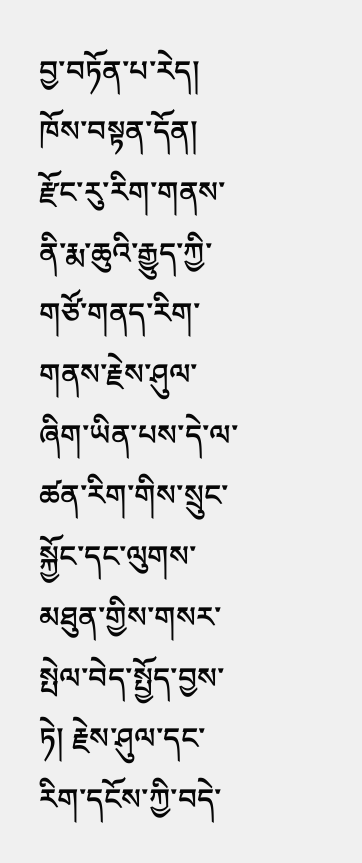བྱ་བཏོན་པ་རེད། ཁོས་བསྟན་དོན། རྫོང་རུ་རིག་གནས་ནི་རྨ་ཆུའི་རྒྱུད་ཀྱི་གཙོ་གནད་རིག་གནས་རྗེས་ཤུལ་ཞིག་ཡིན་པས་དེ་ལ་ཚན་རིག་གིས་སྲུང་སྐྱོང་དང་ལུགས་མཐུན་གྱིས་གསར་སྤེལ་བེད་སྤྱོད་བྱས་ཏེ། རྗེས་ཤུལ་དང་རིག་དངོས་ཀྱི་བདེ་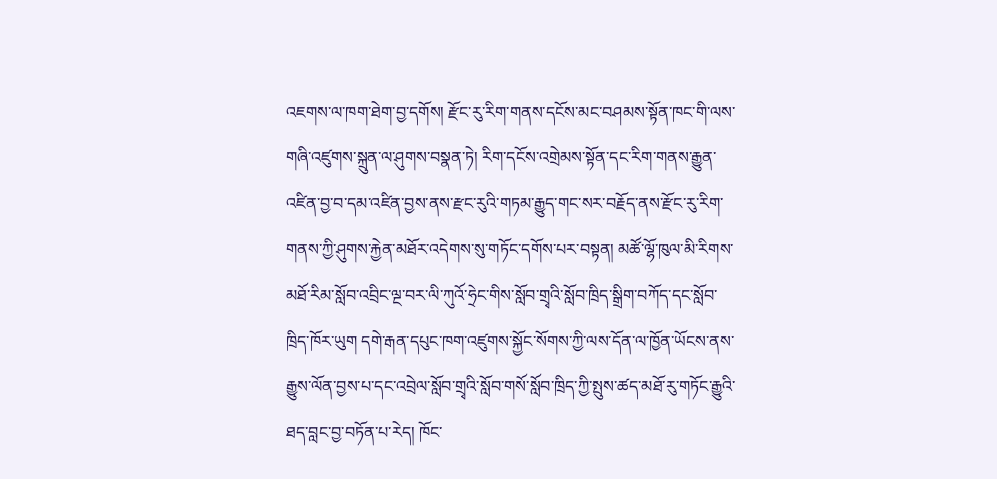འཇགས་ལ་ཁག་ཐེག་བྱ་དགོས། རྫོང་རུ་རིག་གནས་དངོས་མང་བཤམས་སྟོན་ཁང་གི་ལས་གཞི་འཛུགས་སྐྲུན་ལ་ཤུགས་བསྣན་ཏེ། རིག་དངོས་འགྲེམས་སྟོན་དང་རིག་གནས་རྒྱུན་འཛིན་བྱ་བ་དམ་འཛིན་བྱས་ནས་རྫང་རུའི་གཏམ་རྒྱུད་གང་སར་བརྗོད་ནས་རྫོང་རུ་རིག་གནས་ཀྱི་ཤུགས་རྐྱེན་མཐོར་འདེགས་སུ་གཏོང་དགོས་པར་བསྟན། མཚོ་ལྷོ་ཁུལ་མི་རིགས་མཐོ་རིམ་སློབ་འབྲིང་ལྔ་བར་ལི་ཀུའོ་ཧྲེང་གིས་སློབ་གྲྭའི་སློབ་ཁྲིད་སྒྲིག་བཀོད་དང་སློབ་ཁྲིད་ཁོར་ཡུག དགེ་རྒན་དཔུང་ཁག་འཛུགས་སྐྱོང་སོགས་ཀྱི་ལས་དོན་ལ་ཁྱོན་ཡོངས་ནས་རྒྱུས་ལོན་བྱས་པ་དང་འབྲེལ་སློབ་གྲྭའི་སློབ་གསོ་སློབ་ཁྲིད་ཀྱི་སྤུས་ཚད་མཐོ་རུ་གཏོང་རྒྱུའི་ཐད་བླང་བྱ་བཏོན་པ་རེད། ཁོང་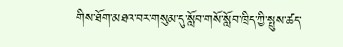གིས་ཐོག་མཐའ་བར་གསུམ་དུ་སློབ་གསོ་སློབ་ཁྲིད་ཀྱི་སྤུས་ཚད་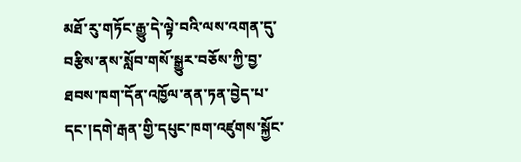མཐོ་རུ་གཏོང་རྒྱུ་དེ་ལྟེ་བའི་ལས་འགན་དུ་བརྩིས་ནས་སློབ་གསོ་སྒྱུར་བཅོས་ཀྱི་བྱ་ཐབས་ཁག་དོན་འཁྱོལ་ནན་ཏན་བྱེད་པ་དང་།དགེ་རྒན་གྱི་དཔུང་ཁག་འཛུགས་སྐྱོང་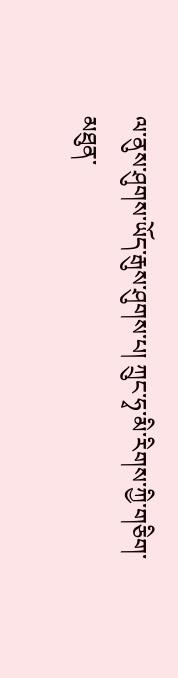ལ་ནུས་ཤུགས་ཡོད་རྒུས་ཤུགས་པ། ཀྲུང་ཧྭ་མི་རིགས་ཀྱི་གཅིག་མཐུན་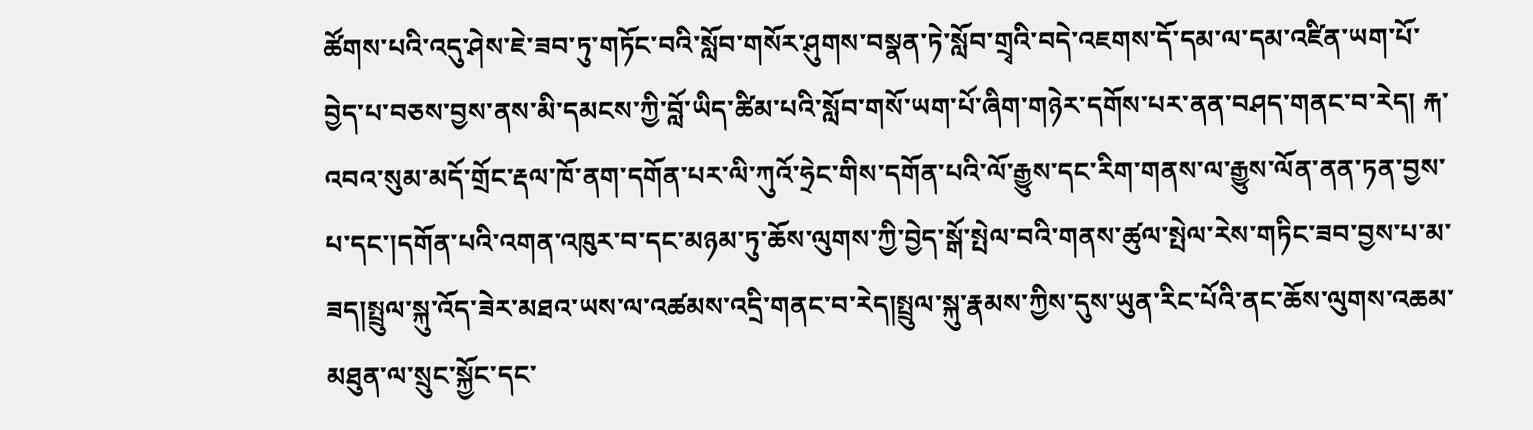ཚོགས་པའི་འདུ་ཤེས་ཇེ་ཟབ་ཏུ་གཏོང་བའི་སློབ་གསོར་ཤུགས་བསྣན་ཏེ་སློབ་གྲྭའི་བདེ་འཇགས་དོ་དམ་ལ་དམ་འཛིན་ཡག་པོ་བྱེད་པ་བཅས་བྱས་ནས་མི་དམངས་ཀྱི་བློ་ཡིད་ཚིམ་པའི་སློབ་གསོ་ཡག་པོ་ཞིག་གཉེར་དགོས་པར་ནན་བཤད་གནང་བ་རེད། རྐ་འབའ་སུམ་མདོ་གྲོང་རྡལ་ཁོ་ནག་དགོན་པར་ལི་ཀུའོ་ཧྲེང་གིས་དགོན་པའི་ལོ་རྒྱུས་དང་རིག་གནས་ལ་རྒྱུས་ལོན་ནན་ཏན་བྱས་པ་དང་།དགོན་པའི་འགན་འཁུར་བ་དང་མཉམ་ཏུ་ཆོས་ལུགས་ཀྱི་བྱེད་སྒོ་སྤེལ་བའི་གནས་ཚུལ་སྤེལ་རེས་གཏིང་ཟབ་བྱས་པ་མ་ཟད།སྤྲུལ་སྐུ་འོད་ཟེར་མཐའ་ཡས་ལ་འཚམས་འདྲི་གནང་བ་རེད།སྤྲུལ་སྐུ་རྣམས་ཀྱིས་དུས་ཡུན་རིང་པོའི་ནང་ཆོས་ལུགས་འཆམ་མཐུན་ལ་སྲུང་སྐྱོང་དང་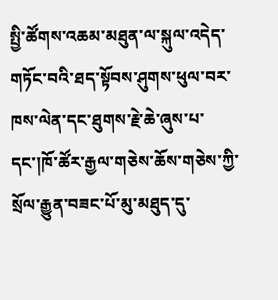སྤྱི་ཚོགས་འཆམ་མཐུན་ལ་སྐུལ་འདེད་གཏོང་བའི་ཐད་སྟོབས་ཤུགས་ཕུལ་བར་ཁས་ལེན་དང་ཐུགས་རྗེ་ཆེ་ཞུས་པ་དང་།ཁོ་ཚོར་རྒྱལ་གཅེས་ཆོས་གཅེས་ཀྱི་སྲོལ་རྒྱུན་བཟང་པོ་མུ་མཐུད་དུ་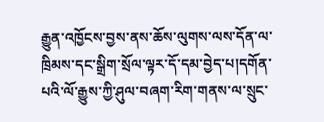རྒྱུན་འཁྱོངས་བྱས་ནས་ཆོས་ལུགས་ལས་དོན་ལ་ཁྲིམས་དང་སྒྲིག་སྲོལ་ལྟར་དོ་དམ་བྱེད་པ།དགོན་པའི་ལོ་རྒྱུས་ཀྱི་ཤུལ་བཞག་རིག་གནས་ལ་སྲུང་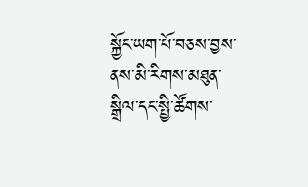སྐྱོང་ཡག་པོ་བཅས་བྱས་ནས་མི་རིགས་མཐུན་སྒྲིལ་དང་སྤྱི་ཚོགས་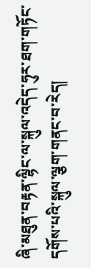ཞི་མཐུན་བརྟན་ལྷིང་ལ་སྐུལ་འདེད་ཧུར་ཐག་གཏོང་དགོས་པའི་སྐུལ་ལྕག་གནང་བ་རེད།